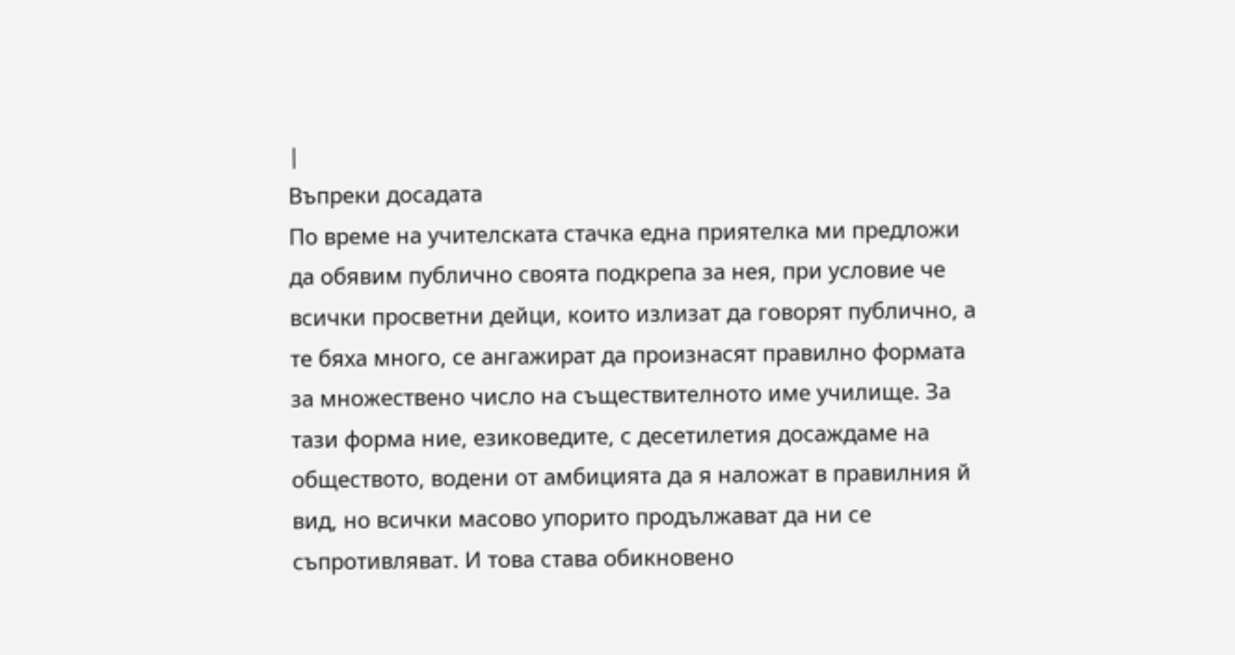|
Въпреки досадата
По време на учителската стачка една приятелка ми предложи да обявим публично своята подкрепа за нея, при условие че всички просветни дейци, които излизат да говорят публично, а те бяха много, се ангажират да произнасят правилно формата за множествено число на съществителното име училище. За тази форма ние, езиковедите, с десетилетия досаждаме на обществото, водени от амбицията да я наложат в правилния й вид, но всички масово упорито продължават да ни се съпротивляват. И това става обикновено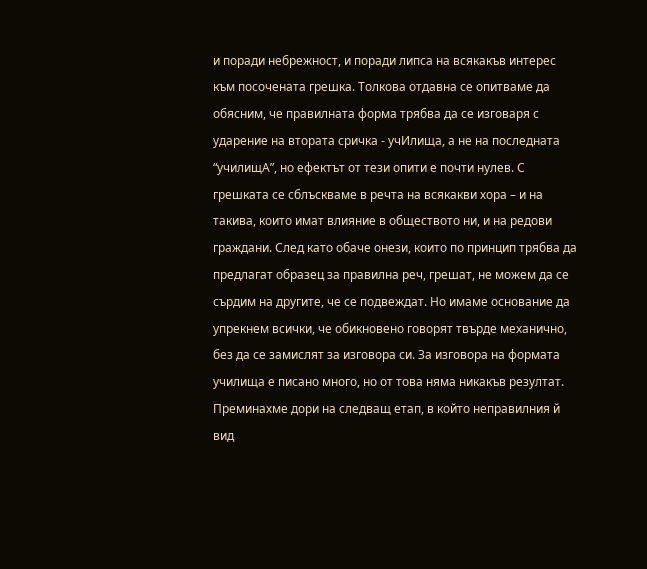и поради небрежност, и поради липса на всякакъв интерес към посочената грешка. Толкова отдавна се опитваме да обясним, че правилната форма трябва да се изговаря с ударение на втората сричка - учИлища, а не на последната “училищА”, но ефектът от тези опити е почти нулев. С грешката се сблъскваме в речта на всякакви хора – и на такива, които имат влияние в обществото ни, и на редови граждани. След като обаче онези, които по принцип трябва да предлагат образец за правилна реч, грешат, не можем да се сърдим на другите, че се подвеждат. Но имаме основание да упрекнем всички, че обикновено говорят твърде механично, без да се замислят за изговора си. За изговора на формата училища е писано много, но от това няма никакъв резултат. Преминахме дори на следващ етап, в който неправилния й вид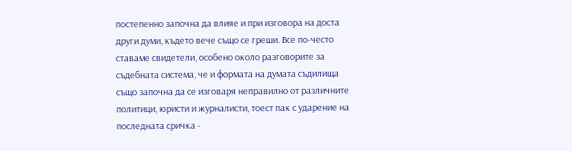постепенно започна да влияе и при изговора на доста други думи, където вече също се греши. Все по-често ставаме свидетели, особено около разговорите за съдебната система, че и формата на думата съдилища също започна да се изговаря неправилно от различните политици, юристи и журналисти, тоест пак с ударение на последната сричка -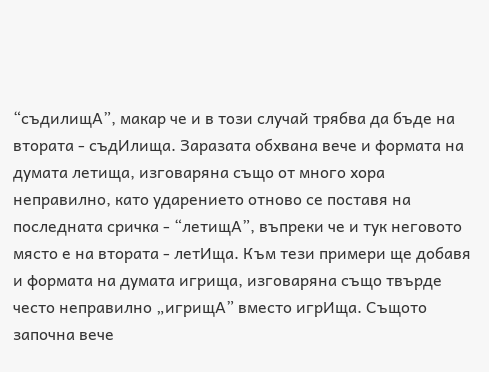“съдилищА”, макар че и в този случай трябва да бъде на втората - съдИлища. Заразата обхвана вече и формата на думата летища, изговаряна също от много хора неправилно, като ударението отново се поставя на последната сричка - “летищА”, въпреки че и тук неговото място е на втората - летИща. Към тези примери ще добавя и формата на думата игрища, изговаряна също твърде често неправилно „игрищА” вместо игрИща. Същото започна вече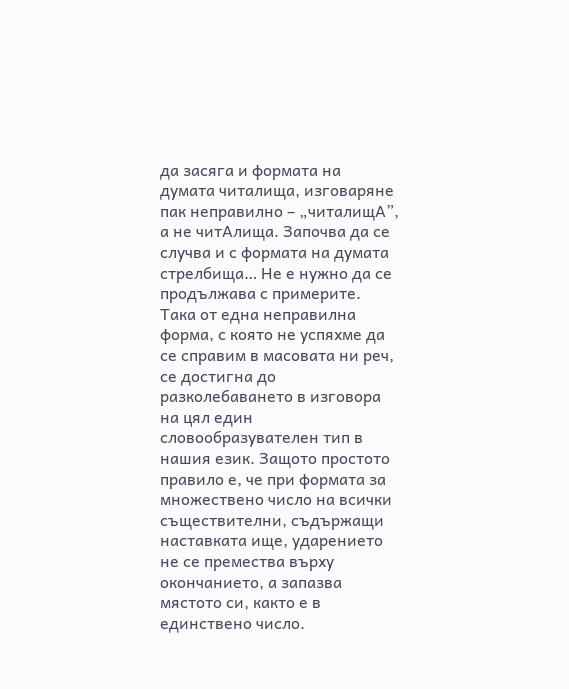да засяга и формата на думата читалища, изговаряне пак неправилно – „читалищА”, а не читАлища. Започва да се случва и с формата на думата стрелбища… Не е нужно да се продължава с примерите. Така от една неправилна форма, с която не успяхме да се справим в масовата ни реч, се достигна до разколебаването в изговора на цял един словообразувателен тип в нашия език. Защото простото правило е, че при формата за множествено число на всички съществителни, съдържащи наставката ище, ударението не се премества върху окончанието, а запазва мястото си, както е в единствено число.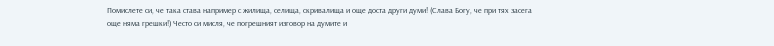Помислете си, че така става например с жилища, селища, скривалища и още доста други думи! (Слава Богу, че при тях засега още няма грешки!) Често си мисля, че погрешният изговор на думите и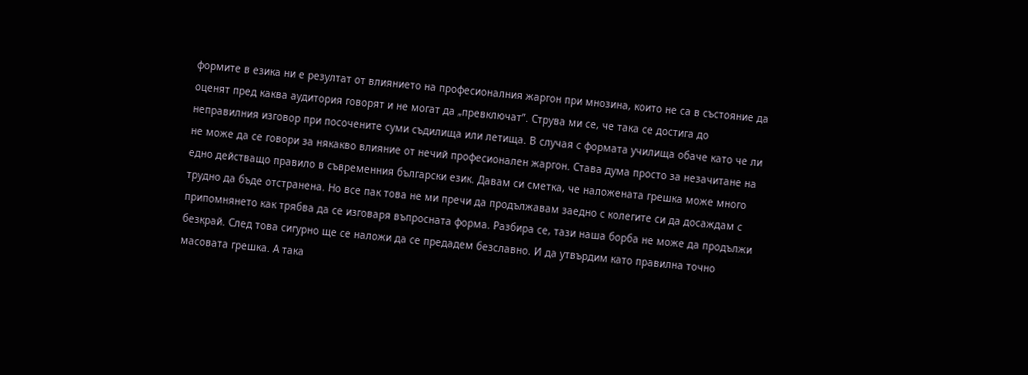формите в езика ни е резултат от влиянието на професионалния жаргон при мнозина, които не са в състояние да оценят пред каква аудитория говорят и не могат да „превключат”. Струва ми се, че така се достига до неправилния изговор при посочените суми съдилища или летища. В случая с формата училища обаче като че ли не може да се говори за някакво влияние от нечий професионален жаргон. Става дума просто за незачитане на едно действащо правило в съвременния български език. Давам си сметка, че наложената грешка може много трудно да бъде отстранена. Но все пак това не ми пречи да продължавам заедно с колегите си да досаждам с припомнянето как трябва да се изговаря въпросната форма. Разбира се, тази наша борба не може да продължи безкрай. След това сигурно ще се наложи да се предадем безславно. И да утвърдим като правилна точно масовата грешка. А така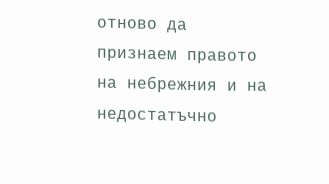отново да признаем правото на небрежния и на недостатъчно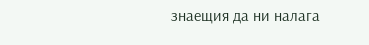знаещия да ни налага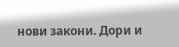нови закони. Дори и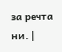за речта ни. |